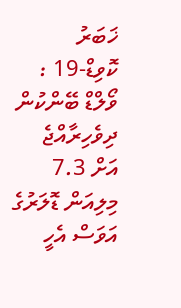ޚަބަރު
ކޮވިޑް-19 : ވޯލްޑް ބޭންކުން ދިވެހިރާއްޖެ އަށް 7.3 މިލިއަން ޑޮލަރުގެ އަވަސް އެހީ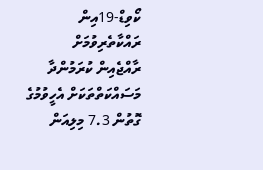ކޯވިޑް-19އިން ރައްކާތެރިވުމަށް ރާއްޖެއިން ކުރަމުންދާ މަސައްކަތްތަކަށް އެހީވުމުގެ ގޮތުން 7.3 މިލިއަން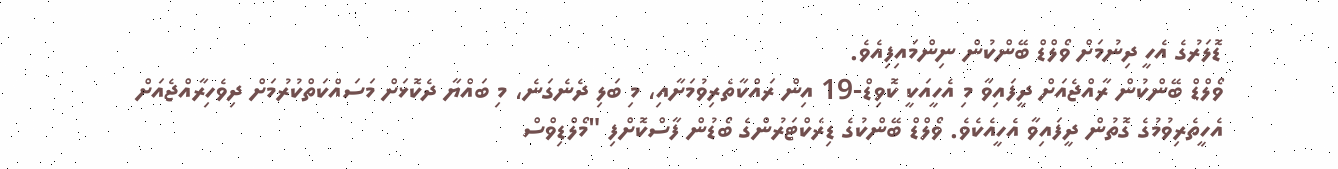ޑޮލަރުގެ އެހީ ދިނުމަށް ވޯލްޑް ބޭންކުން ނިންމައިފިއެވެ.
ވޯލްޑް ބޭންކުން ރާއްޖެއަށް ދީފައިވާ މި އެހީއަކީ ކޮވިޑް-19 އިން ރައްކާތެރިވުމަށާއި، މި ބަލި ދެނެގަނެ، މި ބައްޔާ ދެކޮޅަށް މަސައްކަތްކުރުމަށް ދިވެހިރާއްޖެއަށް އެހީތެރިވުމުގެ ގޮތުން ދީފައިވާ އެހީއެކެވެ. ވޯލްޑް ބޭންކުގެ ޑިރެކްޓަރުންގެ ބޯޑުން ފާސްކޮށްފި "މޯލްޑިވްސް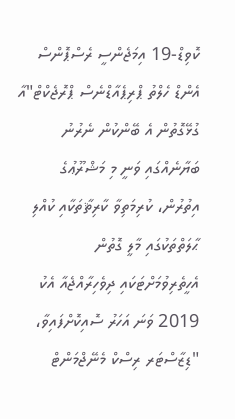ކޮވިޑް-19 އިމަޖެންސީ ރެސްޕޮންސް އެންޑް ހެލްތު ޕްރިޕެއާޑްނެސް ޕްރޮޖެކްޓް"އާ ގުޅޭގޮތުން އެ ބޭންކުން ނެރުނު ބަޔާނެއްގައި ވަނީ މި މަޝްރޫޢުގެ އިތުރުން، ކުރިމަތިވާ ކާރިޘާތަކާއި ކުއްލި ޙާލަތްތަކުގައި މާލީ ގޮތުން އެހީތެރިވުމަށްޓަކައި ދިވެހިރާއްޖެއާ އެކު 2019 ވަނަ އަހަރު ސޮއިކޮށްފައިވާ، "ޑިޒާސްޓަރ ރިސްކް މެނޭޖްމަންޓް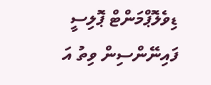ޑިވެލޮޕްމަންޓް ޕޮލިސީ ފައިނޭންސިން ވިތު އަ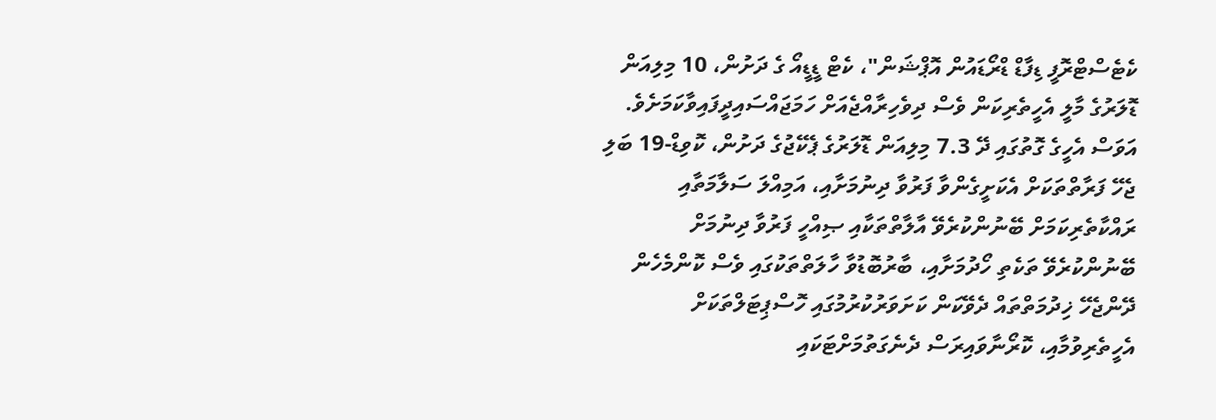ކެޓެސްޓްރޮފީ ޑިފާޑް ޑްރޯޑައުން އޮޕްޝަން"، ކެޓް ޑީޑީއޯ ގެ ދަށުން، 10 މިލިއަން ޑޮލަރުގެ މާލީ އެހީތެރިކަން ވެސް ދިވެހިރާއްޖެއަށް ހަމަޖައްސައިދީފައިވާކަމަށެވެ.
އަވަސް އެހީގެ ގޮތުގައި ދޭ 7.3 މިލިއަން ޑޮލަރުގެ ޕެކޭޖުގެ ދަށުން، ކޮވިޑް-19 ބަލި ޖެހޭ ފަރާތްތަކަށް އެކަށީގެންވާ ފަރުވާ ދިނުމަށާއި، އަމިއްލަ ސަލާމަތާއި ރައްކާތެރިކަމަށް ބޭނުންކުރެވޭ އާލާތްތަކާއި ޞިއްހީ ފަރުވާ ދިނުމަށް ބޭނުންކުރެވޭ ތަކެތި ހޯދުމަށާއި، ބާރުބޮޑުވާ ހާލަތްތަކުގައި ވެސް ކޮންމެހެން ދޭންޖެހޭ ޚިދުމަތްތައް ދެވޭކަން ކަށަވަރުކުރުމުގައި ހޮސްޕިޓަލްތަކަށް އެހީތެރިވުމާއި، ކޮރޯނާވައިރަސް ދެނެގަތުމަށްޓަކައި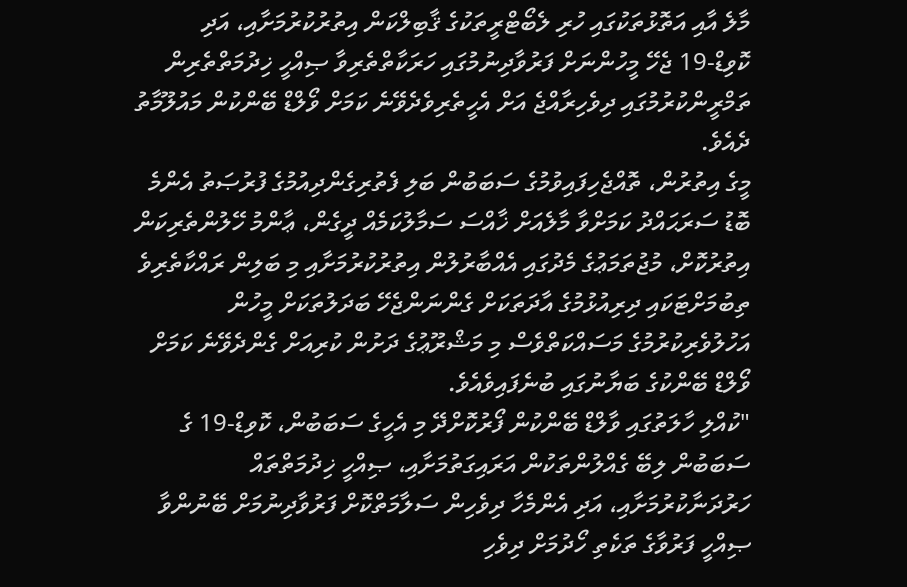މާލެ އާއި އަތޮޅުތަކުގައި ހުރި ލެބޯޓްރީތަކުގެ ޤާބިލްކަން އިތުރުކުރުމަށާއި، އަދި ކޮވިޑް-19 ޖެހޭ މީހުންނަށް ފަރުވާދިނުމުގައި ހަރަކާތްތެރިވާ ޞިއްހީ ޚިދުމަތްތެރިން ތަމްރީންކުރުމުގައި ދިވެހިރާއްޖެ އަށް އެހީތެރިވެދެވޭނެ ކަމަށް ވޯލްޑް ބޭންކުން މައުލޫމާތު ދެއެވެ.
މީގެ އިތުރުން، ތޮއްޖެހިފައިވުމުގެ ސަބަބުން ބަލި ފެތުރިގެންދިއުމުގެ ފުރުޞަތު އެންމެ ބޮޑު ސަރަޙައްދު ކަމަށްވާ މާލެއަށް ޚާއްސަ ސަމާލުކަމެއް ދީގެން، ޢާންމު ހޭލުންތެރިކަން އިތުރުކޮށް، މުޖުތަމަޢުގެ މެދުގައި އެއްބާރުލުން އިތުރުކުރުމަށާއި މި ބަލިން ރައްކާތެރިވެ ތިބުމަށްޓަކައި ދިރިއުޅުމުގެ އާދަތަކަށް ގެންނަންޖެހޭ ބަދަލުތަކަށް މީހުން އަހުލުވެރިކުރުމުގެ މަސައްކަތްވެސް މި މަޝްރޫޢުގެ ދަށުން ކުރިއަށް ގެންދެވޭނެ ކަމަށް ވޯލްޑް ބޭންކުގެ ބަޔާނުގައި ބުނެފައިވެއެވެ.
"ކުއްލި ހާލަތުގައި ވާލްޑް ބޭންކުން ފޯރުކޮށްދޭ މި އެހީގެ ސަބަބުން، ކޮވިޑް-19 ގެ ސަބަބުން ލިބޭ ގެއްލުންތަކުން އަރައިގަތުމަށާއި، ޞިއްހީ ޚިދުމަތްތައް ހަރުދަނާކުރުމަށާއި، އަދި އެންމެހާ ދިވެހިން ސަލާމަތްކޮށް ފަރުވާދިނުމަށް ބޭނުންވާ ޞިއްހީ ފަރުވާގެ ތަކެތި ހޯދުމަށް ދިވެހި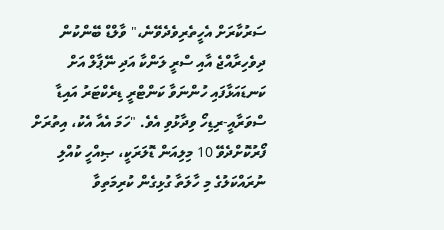ސަރުކާރަށް އެހީތެރިވެދެވޭނެ،" ވާލްޑް ބޭންކުން ދިވެހިރާއްޖެ އާއި ސްރީ ލަންކާ އަދި ނޭޕާލް އަށް ކަނޑައަޅާފައި ހުންނަވާ ކަންޓްރީ ޑިރެކްޓަރު އައިޑާ ސްވަރާއީ-ރިޑިހޯ ވިދާޅުވި އެވެ. "ހަމަ އެއާ އެކު، އިތުރަށް ފޯރުކޮށްދެވޭ 10 މިލިއަން ޑޮލަރަކީ، ޞިއްހީ ކުއްލި ނުރައްކަލުގެ މި ހާލަތާ ގުޅިގެން ކުރިމަތިވާ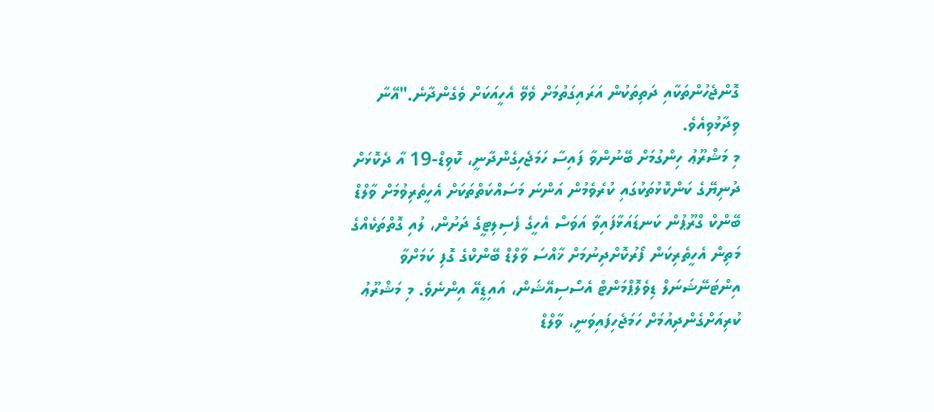ގޮންޖެހުންތަކާއި ދަތިތަކުން އަރައިގަތުމަށް ވެވޭ އެހީއަކަށް ވެގެންދާނެ."އޭނާ ވިދާޅުވިއެވެ.
މި މަޝްރޫޢު ހިންގުމަށް ބޭނުންވާ ފައިސާ ހަމަޖެހިގެންދާނީ، ކޮވިޑް-19 އާ ދެކޮޅަށް ދުނިޔޭގެ ކަންކޮޅުތަކުގައި ކުރެވެމުން އަންނަ މަސައްކަތްތަކަށް އެހީތެރިވުމަށް ވާލްޑް ބޭންކް ގްރޫޕުން ކަނޑައަޅާފައިވާ އަވަސް އެހީގެ ފެސިލިޓީގެ ދަށުން، ލުއި ގޮތްތަކެއްގެ މަތިން އެހީތެރިކަން ފޯރުކޮށްދިނުމަށް ޚާއްސަ ވާލްޑް ބޭންކްގެ ގޮފި ކަމަށްވާ އިންޓަނޭޝަނަލް ޑިވެލޮޕްމަންޓް އެސޯސިއޭޝަން، އައިޑީއޭ އިންނެވެ. މި މަޝްރޫޢު ކުރިއަށްގެންދިއުމަށް ހަމަޖެހިފައިވަނީ، ވާލްޑް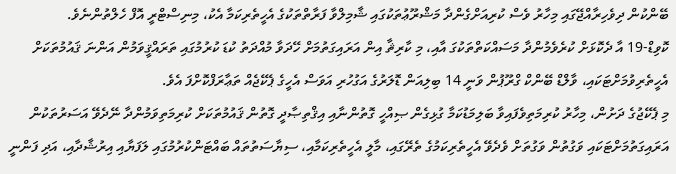ބޭންކުން ދިވެހިރާއްޖޭގައި މިހާރު ވެސް ކުރިއަށްގެންދާ މަޝްރޫޢުތަކުގައި ޝާމިލްވާ ފަރާތްތަކުގެ އެހީތެރިކަމާ އެކު، މިނިސްޓްރީ އޮފް ހެލްތުންނެވެ.
ކޮވިޑް-19 އާ ދެކޮޅަށް ކުރެވެމުންދާ މަސައްކަތްތަކުގަ އާއި، މި ކާރިޘާ އިން އަރައިގަތުމަށް ހޭދަވާ މުއްދަތު ކުޑަ ކުރުމުގައި ތަރައްޤީވަމުން އަންނަ ޤައުމުތަކަށް އެހީތެރިވުމަށްޓަކައި، ވާލްޑް ބޭންކް ގްރޫޕުން ވަނީ 14 ބިލިއަން ޑޮލަރުގެ އަގުހުރި އަވަސް އެހީގެ ޕެކޭޖެއް ތަޢާރަފްކޮށްފަ އެވެ.
މި ޕެކޭޖުގެ ދަށުން، މިހާރު ކުރިމަތިވެފައިވާ ބަލިމަޑުކަމާ ގުޅިގެން ޞިއްހީ ގޮތުންނާއި އިޤްތިޞާދީ ގޮތުން ޤައުމުތަކަށް ކުރިމަތިވަމުންދާ ނޭދެވޭ އަސަރުތަކުން އަރައިގަތުމަށްޓަކައި ވަގުތުން ވަގުތަށް ވެދެވޭ އެހީތެރިކަމުގެ ތެރޭގައި، މާލީ އެހީތެރިކަމާއި، ސިޔާސަތުތައް ބައްޓަންކުރުމުގައި ލަފަޔާއި އިރުޝާދާއި، އަދި ފަންނީ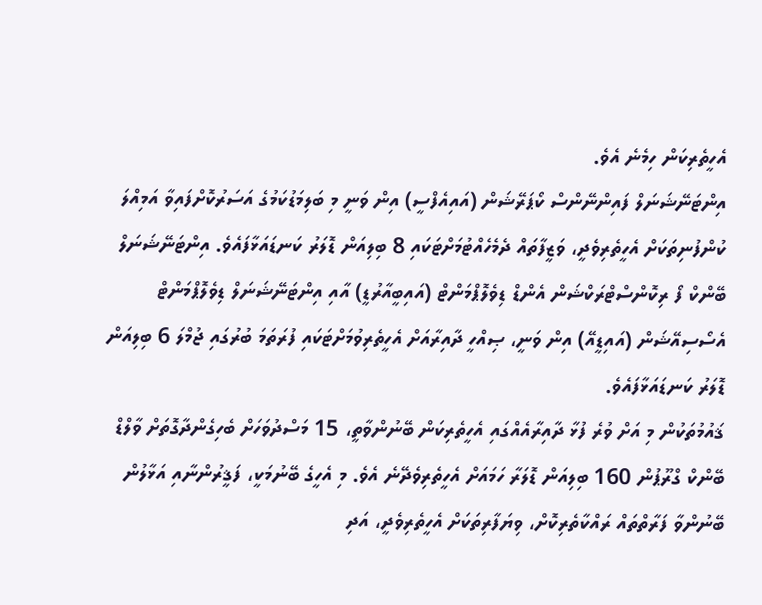އެހީތެރިކަން ހިމެނެ އެވެ.
އިންޓަނޭޝަނަލް ފައިންނޭންސް ކޯޕަރޭޝަން (އައިއެފްސީ) އިން ވަނީ މި ބަލިމަޑުކަމުގެ އަސަރުކޮށްފައިވާ އަމިއްލަ ކުންފުނިތަކަށް އެހީތެރިވެދީ، ވަޒީފާތައް ދެމެހެއްޓުމަށްޓަކައި 8 ބިލިއަން ޑޮލަރު ކަނޑައަޅާފައެވެ. އިންޓަނޭޝަނަލް ބޭންކް ފޯ ރިކޮންސްޓްރަކްޝަން އެންޑް ޑިވެލޮޕްމަންޓް (އައިބީއާރުޑީ) އާއި އިންޓަނޭޝަނަލް ޑިވެލޮޕްމަންޓް އެސޯސިއޭޝަން (އައިޑީއޭ) އިން ވަނީ، ޞިއްހީ ދާއިރާއަށް އެހީތެރިވުމަށްޓަކައި ފުރަތަމަ ބުރުގައި ޖުމްލަ 6 ބިލިއަން ޑޮލަރު ކަނޑައަޅާފައެވެ.
ޤައުމުތަކުން މި އަށް ވުރެ ފުޅާ ދާއިރާއެއްގައި އެހީތެރިކަން ބޭނުންވާތީ، 15 މަސްދުވަހަށް ބެހިގެންދާގޮތަށް ވާލްޑް ބޭންކް ގްރޫޕުން 160 ބިލިއަން ޑޮލަރާ ހަމައަށް އެހީތެރިވެދޭނެ އެވެ. މި އެހީގެ ބޭނުމަކީ، ފަޤީރުންނާއި އަޅާލުން ބޭނުންވާ ފަރާތްތައް ރައްކާތެރިކޮށް، ވިޔަފާރިތަކަށް އެހީތެރިވެދީ، އަދި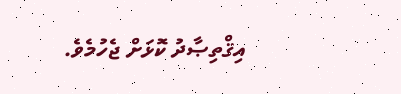އިޤްތިޞާދު ކޮޅަށް ޖެހުމެވެ.